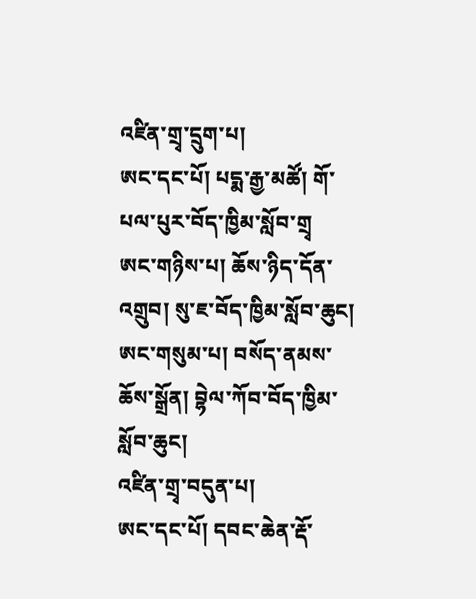འཛིན་གྲྭ་དྲུག་པ།
ཨང་དང་པོ། པདྨ་རྒྱ་མཚོ། གོ་པལ་པུར་བོད་ཁྱིམ་སློབ་གྲྭ
ཨང་གཉིས་པ། ཆོས་ཉིད་དོན་འགྲུབ། སུ་ཇ་བོད་ཁྱིམ་སློབ་ཆུང།
ཨང་གསུམ་པ། བསོད་ནམས་ཆོས་སྒྲོན། བྷེལ་ཀོབ་བོད་ཁྱིམ་སློབ་ཆུང།
འཛིན་གྲྭ་བདུན་པ།
ཨང་དང་པོ། དབང་ཆེན་རྡོ་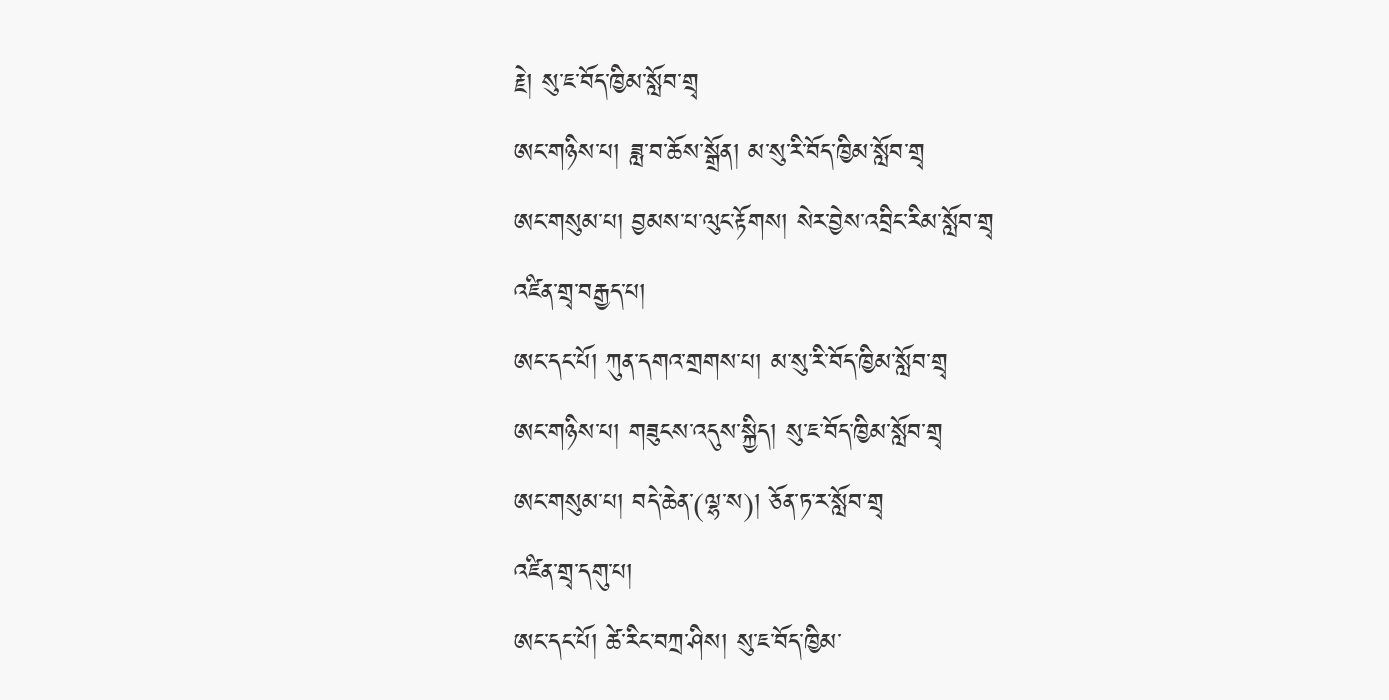རྗེ། སུ་ཇ་བོད་ཁྱིམ་སློབ་གྲྭ
ཨང་གཉིས་པ། ཟླ་བ་ཆོས་སྒྲོན། མ་སུ་རི་བོད་ཁྱིམ་སློབ་གྲྭ
ཨང་གསུམ་པ། བྱམས་པ་ལུང་རྟོགས། སེར་བྱེས་འབྲིང་རིམ་སློབ་གྲྭ
འཛིན་གྲྭ་བརྒྱད་པ།
ཨང་དང་པོ། ཀུན་དགའ་གྲགས་པ། མ་སུ་རི་བོད་ཁྱིམ་སློབ་གྲྭ
ཨང་གཉིས་པ། གཟུངས་འདུས་སྐྱིད། སུ་ཇ་བོད་ཁྱིམ་སློབ་གྲྭ
ཨང་གསུམ་པ། བདེ་ཆེན་(ལྷ་ས)། ཅོན་ཏ་ར་སློབ་གྲྭ
འཛིན་གྲྭ་དགུ་པ།
ཨང་དང་པོ། ཚེ་རིང་བཀྲ་ཤིས། སུ་ཇ་བོད་ཁྱིམ་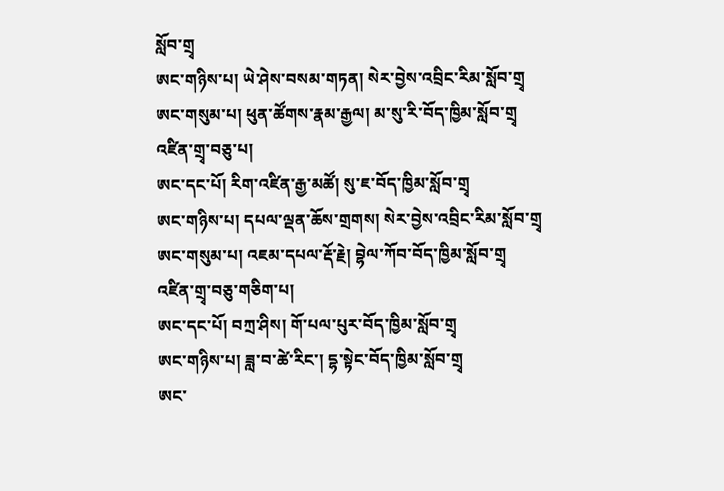སློབ་གྲྭ
ཨང་གཉིས་པ། ཡེ་ཤེས་བསམ་གཏན། སེར་བྱེས་འབྲིང་རིམ་སློབ་གྲྭ
ཨང་གསུམ་པ། ཕུན་ཚོགས་རྣམ་རྒྱལ། མ་སུ་རི་བོད་ཁྱིམ་སློབ་གྲྭ
འཛིན་གྲྭ་བཅུ་པ།
ཨང་དང་པོ། རིག་འཛིན་རྒྱ་མཚོ། སུ་ཇ་བོད་ཁྱིམ་སློབ་གྲྭ
ཨང་གཉིས་པ། དཔལ་ལྡན་ཆོས་གྲགས། སེར་བྱེས་འབྲིང་རིམ་སློབ་གྲྭ
ཨང་གསུམ་པ། འཇམ་དཔལ་རྡོ་རྗེ། བྷེལ་ཀོབ་བོད་ཁྱིམ་སློབ་གྲྭ
འཛིན་གྲྭ་བཅུ་གཅིག་པ།
ཨང་དང་པོ། བཀྲ་ཤིས། གོ་པལ་པུར་བོད་ཁྱིམ་སློབ་གྲྭ
ཨང་གཉིས་པ། ཟླ་བ་ཚེ་རིང་། དྷ་སྟེང་བོད་ཁྱིམ་སློབ་གྲྭ
ཨང་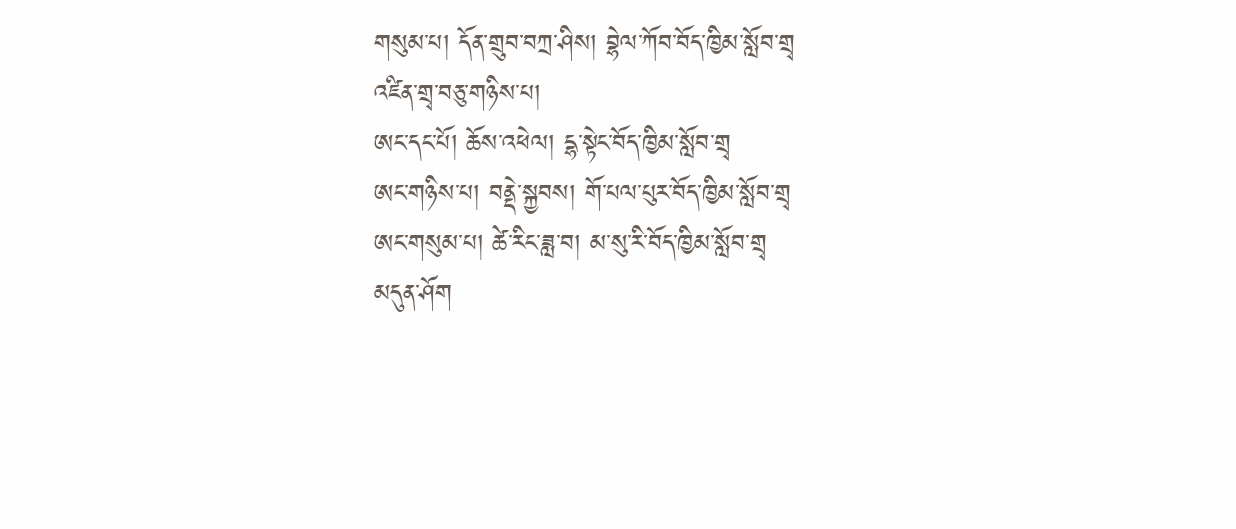གསུམ་པ། དོན་གྲུབ་བཀྲ་ཤིས། བྷེལ་ཀོབ་བོད་ཁྱིམ་སློབ་གྲྭ
འཛིན་གྲྭ་བཅུ་གཉིས་པ།
ཨང་དང་པོ། ཆོས་འཕེལ། དྷ་སྟེང་བོད་ཁྱིམ་སློབ་གྲྭ
ཨང་གཉིས་པ། བནྡེ་སྐྱབས། གོ་པལ་པུར་བོད་ཁྱིམ་སློབ་གྲྭ
ཨང་གསུམ་པ། ཚེ་རིང་ཟླ་བ། མ་སུ་རི་བོད་ཁྱིམ་སློབ་གྲྭ
མདུན་ཤོག